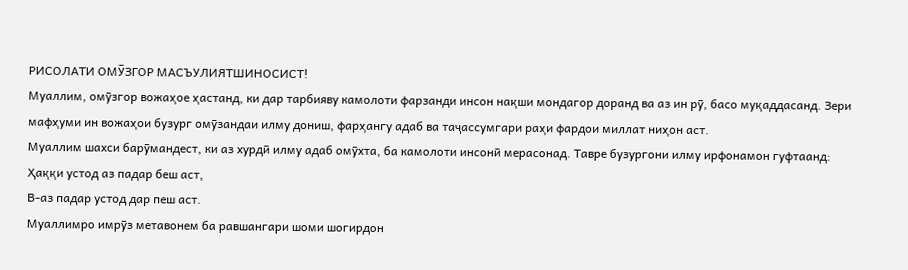РИСОЛАТИ ОМӮЗГОР МАСЪУЛИЯТШИНОСИСТ!
Муаллим, омӯзгор вожаҳое ҳастанд, ки дар тарбияву камолоти фарзанди инсон нақши мондагор доранд ва аз ин рӯ, басо муқаддасанд. Зери мафҳуми ин вожаҳои бузург омӯзандаи илму дониш, фарҳангу адаб ва таҷассумгари раҳи фардои миллат ниҳон аст.
Муаллим шахси барӯмандест, ки аз хурдӣ илму адаб омӯхта, ба камолоти инсонӣ мерасонад. Тавре бузургони илму ирфонамон гуфтаанд:
Ҳаққи устод аз падар беш аст,
В-аз падар устод дар пеш аст.
Муаллимро имрӯз метавонем ба равшангари шоми шогирдон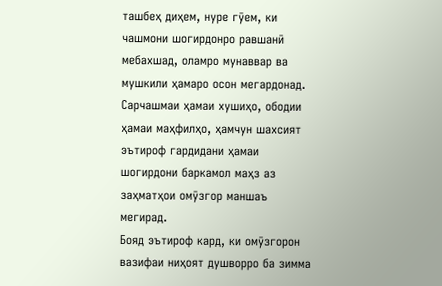ташбеҳ диҳем, нуре гӯем, ки чашмони шогирдонро равшанӣ мебахшад, оламро мунаввар ва мушкили ҳамаро осон мегардонад.
Сарчашмаи ҳамаи хушиҳо, ободии ҳамаи маҳфилҳо, ҳамчун шахсият эътироф гардидани ҳамаи шогирдони баркамол маҳз аз заҳматҳои омӯзгор маншаъ мегирад.
Бояд эътироф кард, ки омӯзгорон вазифаи ниҳоят душворро ба зимма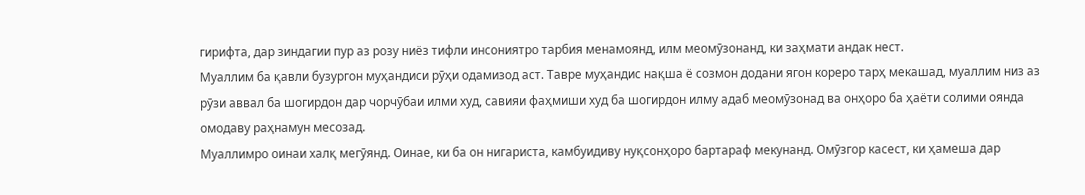гирифта, дар зиндагии пур аз розу ниёз тифли инсониятро тарбия менамоянд, илм меомӯзонанд, ки заҳмати андак нест.
Муаллим ба қавли бузургон муҳандиси рӯҳи одамизод аст. Тавре муҳандис нақша ё созмон додани ягон кореро тарҳ мекашад, муаллим низ аз рӯзи аввал ба шогирдон дар чорчӯбаи илми худ, савияи фаҳмиши худ ба шогирдон илму адаб меомӯзонад ва онҳоро ба ҳаёти солими оянда омодаву раҳнамун месозад.
Муаллимро оинаи халқ мегӯянд. Оинае, ки ба он нигариста, камбуидиву нуқсонҳоро бартараф мекунанд. Омӯзгор касест, ки ҳамеша дар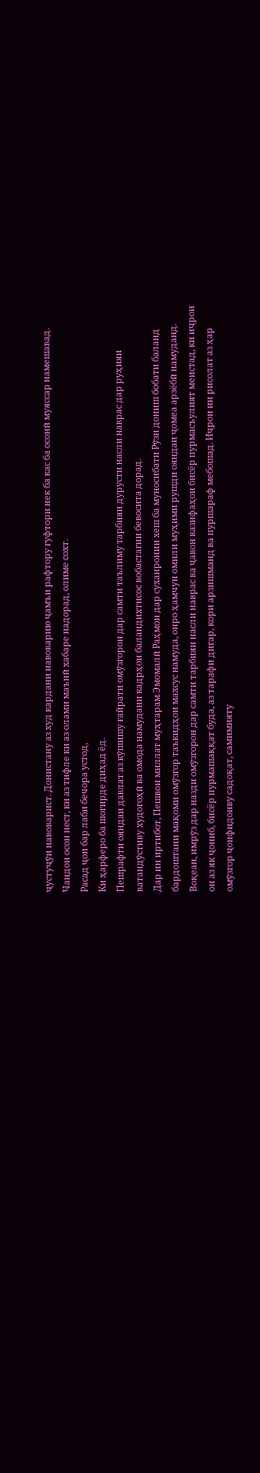ҷустуҷӯи навоварист. Донистану аз худ кардани навоварию ҷамъи рафтору гуфтори нек ба кас ба осонӣ муяссар намешавад. Чандон осон нест, ки аз тифле ки аз олами маънӣ хабаре надорад, олиме сохт.
Расад ҷон бар лаби бечора устод,
Ки ҳарферо ба шогирде диҳад ёд.
Пешрафти ояндаи давлат аз кӯшишу ғайрати омӯзгорон дар самти таълиму тарбияи дурусти насли наврас дар руҳияи ватандӯстиву худогоҳӣ ва омода намудани кадрҳои баландихтисос вобастагии бевосита дорад.
Дар ин иртибот, Пешвои миллат муҳтарам Эмомалӣ Раҳмон дар суханронии хеш ба муносибати Рӯзи дониш бобати баланд бардоштани мақоми омӯзгор таъкидҳои махсус намуда, онро ҳамчун омили муҳими рушди ояндаи ҷомеа арзёбӣ намуданд. Воқеан, имрӯз дар назди омӯзгорон дар самти тарбияи насли наврас ва ҷавон вазифаҳои бисёр пурмасъулият меистад, ки иҷрои он аз як ҷониб, бисёр пурмашаққат буда, аз тарафи дигар, кори арзишманд ва пуршараф мебошад. Иҷрои ин рисолат аз ҳар омӯзгор ҷонфидоиву садоқат, самимияту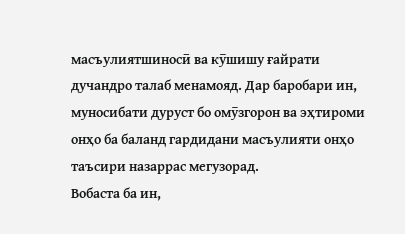масъулиятшиносӣ ва кӯшишу ғайрати дучандро талаб менамояд. Дар баробари ин, муносибати дуруст бо омӯзгорон ва эҳтироми онҳо ба баланд гардидани масъулияти онҳо таъсири назаррас мегузорад.
Вобаста ба ин,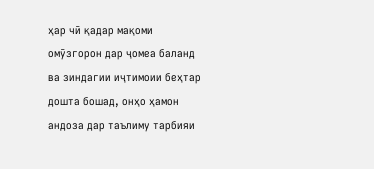ҳар чӣ қадар мақоми омӯзгорон дар ҷомеа баланд ва зиндагии иҷтимоии беҳтар дошта бошад, онҳо ҳамон андоза дар таълиму тарбияи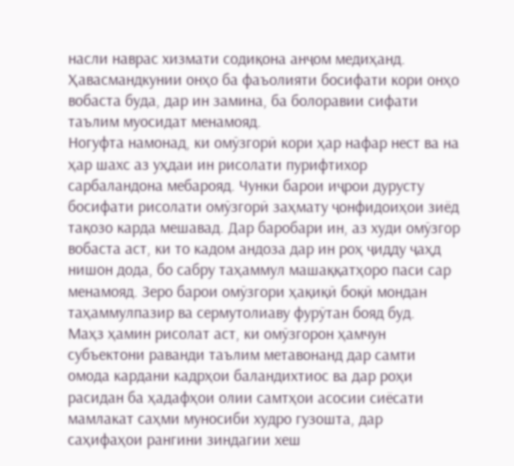насли наврас хизмати содиқона анҷом медиҳанд.
Ҳавасмандкунии онҳо ба фаъолияти босифати кори онҳо вобаста буда, дар ин замина, ба болоравии сифати таълим муосидат менамояд.
Ногуфта намонад, ки омӯзгорӣ кори ҳар нафар нест ва на ҳар шахс аз уҳдаи ин рисолати пурифтихор сарбаландона мебарояд. Чунки барои иҷрои дурусту босифати рисолати омӯзгорӣ заҳмату ҷонфидоиҳои зиёд тақозо карда мешавад. Дар баробари ин, аз худи омӯзгор вобаста аст, ки то кадом андоза дар ин роҳ ҷидду ҷаҳд нишон дода, бо сабру таҳаммул машаққатҳоро паси сар менамояд. Зеро барои омӯзгори ҳақиқӣ боқӣ мондан таҳаммулпазир ва сермутолиаву фурӯтан бояд буд.
Маҳз ҳамин рисолат аст, ки омӯзгорон ҳамчун субъектони раванди таълим метавонанд дар самти омода кардани кадрҳои баландихтиос ва дар роҳи расидан ба ҳадафҳои олии самтҳои асосии сиёсати мамлакат саҳми муносиби худро гузошта, дар саҳифаҳои рангини зиндагии хеш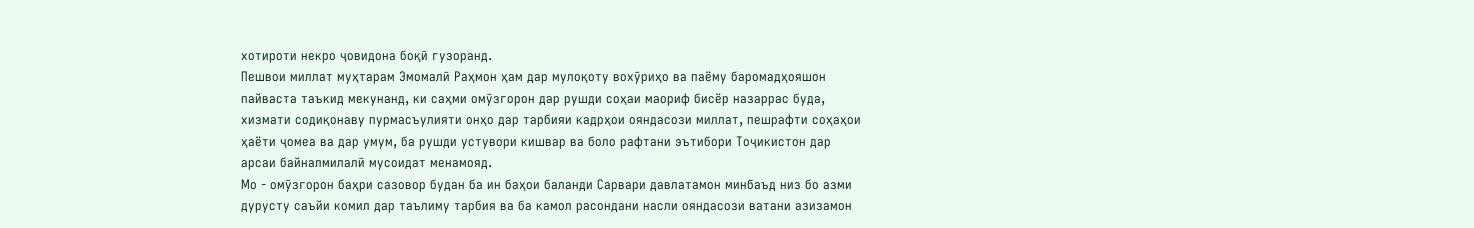хотироти некро ҷовидона боқӣ гузоранд.
Пешвои миллат муҳтарам Эмомалӣ Раҳмон ҳам дар мулоқоту вохӯриҳо ва паёму баромадҳояшон пайваста таъкид мекунанд, ки саҳми омӯзгорон дар рушди соҳаи маориф бисёр назаррас буда, хизмати содиқонаву пурмасъулияти онҳо дар тарбияи кадрҳои ояндасози миллат, пешрафти соҳаҳои ҳаёти ҷомеа ва дар умум, ба рушди устувори кишвар ва боло рафтани эътибори Тоҷикистон дар арсаи байналмилалӣ мусоидат менамояд.
Мо - омӯзгорон баҳри сазовор будан ба ин баҳои баланди Сарвари давлатамон минбаъд низ бо азми дурусту саъйи комил дар таълиму тарбия ва ба камол расондани насли ояндасози ватани азизамон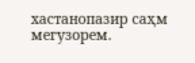хастанопазир саҳм мегузорем.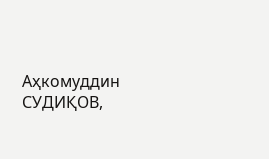Аҳкомуддин СУДИҚОВ,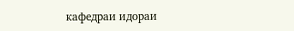кафедраи идораи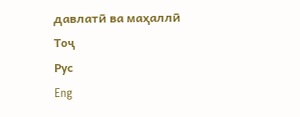давлатӣ ва маҳаллӣ
Тоҷ
Рус
Eng